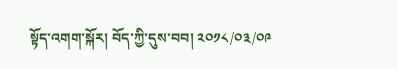སྟོད་འགག་སྐོར། བོད་ཀྱི་དུས་བབ། ༢༠༡༨/༠༣/༠༩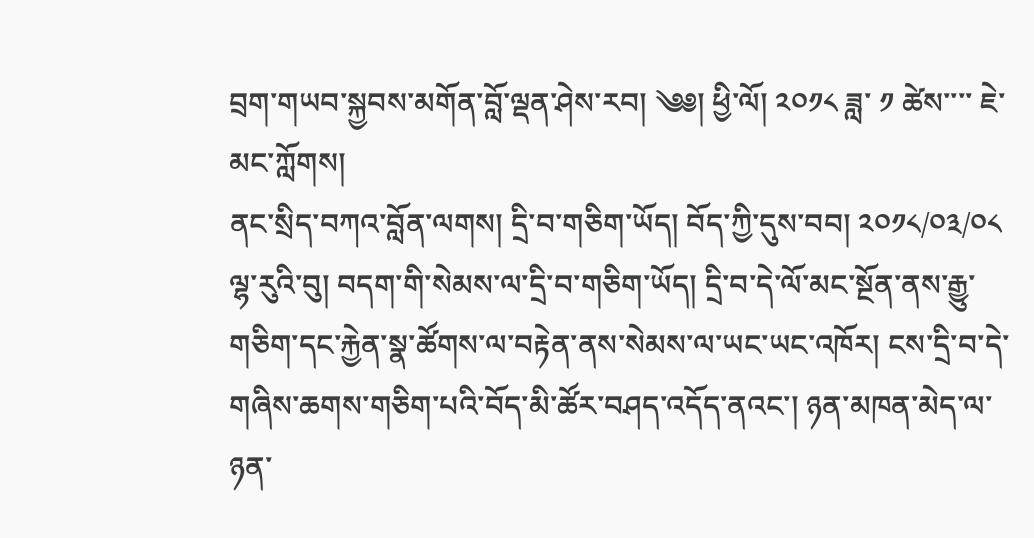བྲག་གཡབ་སྐྱབས་མགོན་བློ་ལྡན་ཤེས་རབ། ༄༅། ཕྱི་ལོ། ༢༠༡༨ ཟླ་ ༡ ཚེས་་་་ ཇེ་མང་ཀློགས།
ནང་སྲིད་བཀའ་བློན་ལགས། དྲི་བ་གཅིག་ཡོད། བོད་ཀྱི་དུས་བབ། ༢༠༡༨/༠༣/༠༨ ལྷ་རུའི་བུ། བདག་གི་སེམས་ལ་དྲི་བ་གཅིག་ཡོད། དྲི་བ་དེ་ལོ་མང་སྔོན་ནས་རྒྱུ་གཅིག་དང་རྐྱེན་སྣ་ཚོགས་ལ་བརྟེན་ནས་སེམས་ལ་ཡང་ཡང་འཁོར། ངས་དྲི་བ་དེ་གཞིས་ཆགས་གཅིག་པའི་བོད་མི་ཚོར་བཤད་འདོད་ནའང་། ཉན་མཁན་མེད་ལ་ཉན་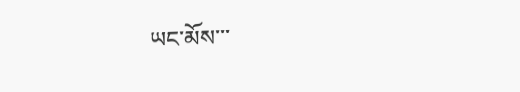ཡང་མོས་་་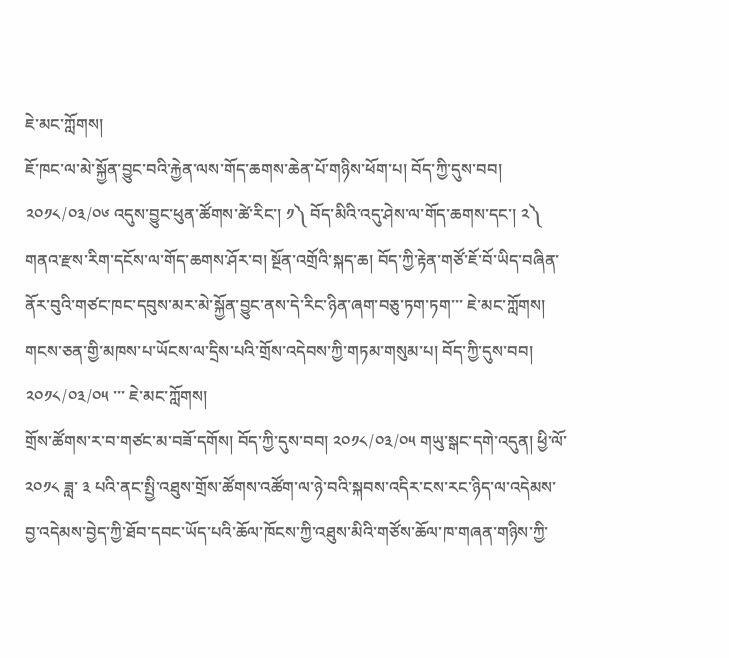ཇེ་མང་ཀློགས།
ཇོ་ཁང་ལ་མེ་སྐྱོན་བྱུང་བའི་རྐྱེན་ལས་གོད་ཆགས་ཆེན་པོ་གཉིས་ཕོག་པ། བོད་ཀྱི་དུས་བབ། ༢༠༡༨/༠༣/༠༦ འདུས་བྱུང་ཕུན་ཚོགས་ཚེ་རིང་། ༡༽ བོད་མིའི་འདུ་ཤེས་ལ་གོད་ཆགས་དང་། ༢༽ གནའ་རྫས་རིག་དངོས་ལ་གོད་ཆགས་ཤོར་བ། སྔོན་འགྲོའི་སྐད་ཆ། བོད་ཀྱི་རྟེན་གཙོ་ཇོ་བོ་ཡིད་བཞིན་ནོར་བུའི་གཙང་ཁང་དབུས་མར་མེ་སྐྱོན་བྱུང་ནས་དེ་རིང་ཉིན་ཞག་བཅུ་ཏག་ཏག་་་ ཇེ་མང་ཀློགས།
གངས་ཅན་གྱི་མཁས་པ་ཡོངས་ལ་དྲིས་པའི་གྲོས་འདེབས་ཀྱི་གཏམ་གསུམ་པ། བོད་ཀྱི་དུས་བབ། ༢༠༡༨/༠༣/༠༥ ་་་ ཇེ་མང་ཀློགས།
གྲོས་ཚོགས་ར་བ་གཙང་མ་བཟོ་དགོས། བོད་ཀྱི་དུས་བབ། ༢༠༡༨/༠༣/༠༥ གཡུ་སྒང་དགེ་འདུན། ཕྱི་ལོ་ ༢༠༡༨ ཟླ་ ༣ པའི་ནང་སྤྱི་འཐུས་གྲོས་ཚོགས་འཚོག་ལ་ཉེ་བའི་སྐབས་འདིར་ངས་རང་ཉིད་ལ་འདེམས་བྱ་འདེམས་བྱེད་ཀྱི་ཐོབ་དབང་ཡོད་པའི་ཆོལ་ཁོངས་ཀྱི་འཐུས་མིའི་གཙོས་ཆོལ་ཁ་གཞན་གཉིས་ཀྱི་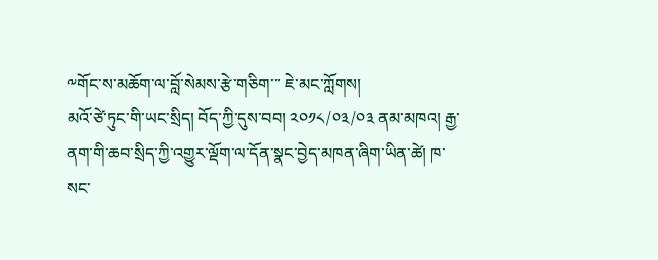༸གོང་ས་མཆོག་ལ་བློ་སེམས་རྩེ་གཅིག་་་ ཇེ་མང་ཀློགས།
མའོ་ཙེ་ཏུང་གི་ཡང་སྲིད། བོད་ཀྱི་དུས་བབ། ༢༠༡༨/༠༣/༠༣ ནམ་མཁའ། རྒྱ་ནག་གི་ཆབ་སྲིད་ཀྱི་འགྱུར་ལྡོག་ལ་དོན་སྣང་བྱེད་མཁན་ཞིག་ཡིན་ཚེ། ཁ་སང་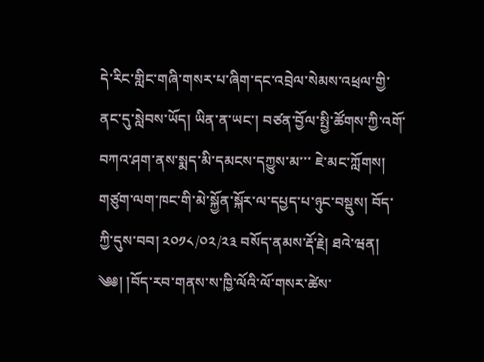དེ་རིང་གླིང་གཞི་གསར་པ་ཞིག་དང་འབྲེལ་སེམས་འཕྲལ་གྱི་ནང་དུ་སླེབས་ཡོད། ཡིན་ན་ཡང་། བཙན་བྱོལ་སྤྱི་ཚོགས་ཀྱི་འགོ་བཀའ་ཤག་ནས་སྨད་མི་དམངས་དཀྱུས་མ་་་ ཇེ་མང་ཀློགས།
གཙུག་ལག་ཁང་གི་མེ་སྐྱོན་སྐོར་ལ་དཔྱད་པ་ཉུང་བསྡུས། བོད་ཀྱི་དུས་བབ། ༢༠༡༨/༠༢/༢༣ བསོད་ནམས་རྡོ་རྗེ། ཐའེ་ཝན། ༄༅། །བོད་རབ་གནས་ས་ཁྱི་ལོའི་ལོ་གསར་ཚེས་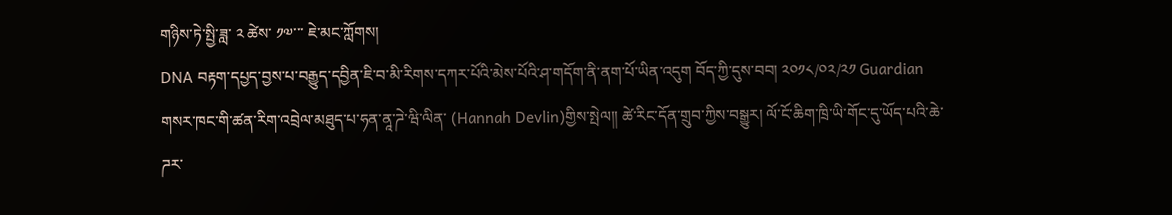གཉིས་ཏེ་སྤྱི་ཟླ་ ༢ ཚེས་ ༡༧་་་ ཇེ་མང་ཀློགས།
DNA བརྟག་དཔྱད་བྱས་པ་བརྒྱུད་དབྱིན་ཇི་བ་མི་རིགས་དཀར་པོའི་མེས་པོའི་ཤ་གདོག་ནི་ནག་པོ་ཡིན་འདུག བོད་ཀྱི་དུས་བབ། ༢༠༡༨/༠༢/༢༡ Guardian གསར་ཁང་གི་ཚན་རིག་འབྲེལ་མཐུད་པ་ཧན་ནཱ་ཌེ་ཝི་ལིན་ (Hannah Devlin)གྱིས་སྤེལ།། ཚེ་རིང་དོན་གྲུབ་ཀྱིས་བསྒྱུར། ལོ་ངོ་ཆིག་ཁྲི་ཡི་གོང་དུ་ཡོད་པའི་ཆེ་ཌར་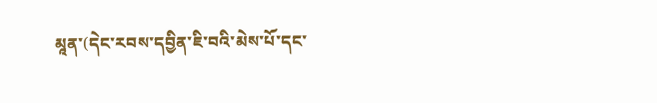མཱན་(དེང་རབས་དབྱིན་ཇི་བའི་མེས་པོ་དང་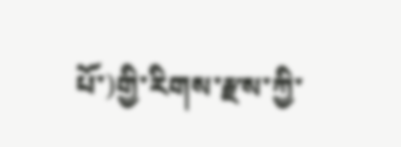པོ་)གྱི་རིགས་རྫས་ཀྱི་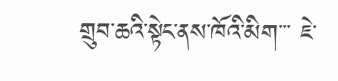གྲུབ་ཆའི་སྟེང་ནས་ཁོའི་མིག་་་ ཇེ་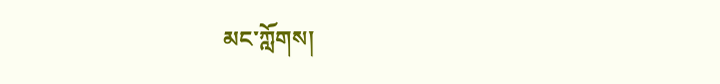མང་ཀློགས།